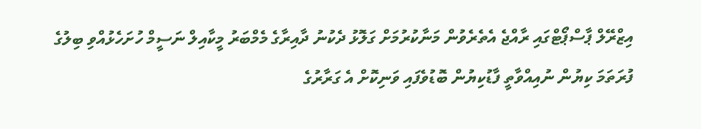އިޒްރޭލް ޕާސްޕޯޓްގައި ރާއްޖެ އެތެރެވުން މަނާކުރުމަށް ގަލޮޅު ދެކުނު ދާއިރާގެ މެމްބަރު މީކާއިލް ނަސީމް ހުށަހެޅުއްވި ބިލުގެ ފުރަތަމަ ކިޔުން ނުއިއްވާތީ ފާޑުކިޔުން ބޮޑުވެފައި ވަނިކޮށް އެ ގަރާރުގެ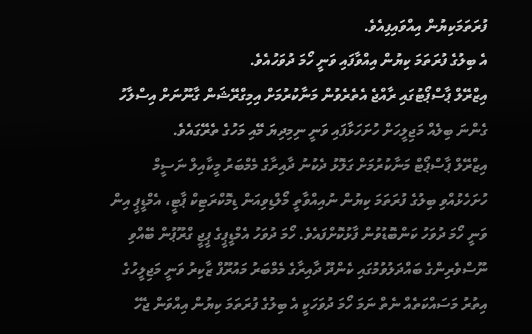ފުރަތަމަކިޔުން އިއްވައިފިއެވެ.
އެ ބިލުގެ ފުރަތަމަ ކިޔުން އިއްވާފައި ވަނީ ހޯމަ ދުވަހުއެވެ.
އިޒްރޭލް ޕާސްޕޯޓުގައި ރާއްޖެ އެތެރެވުން މަނާކުރުމަށް އިމިގްރޭޝަން ގާނޫނަށް އިސްލާހު ގެންނަ ބިލެއް މަޖިލީހަށް ހުށަހަޅާފައި ވަނީ ނިމިދިޔަ މޭއި މަހުގެ ތެރޭގައެވެ.
އިޒްރޭލް ޕާސްޕޯޓް މަނާކުރުމަށް ގަލޮޅު ދެކުނު ދާއިރާގެ މެމްބަރު މީކާއިލް ނަސީމް ހުށަހެޅުއްވި ބިލުގެ ފުރަތަމަ ކިޔުން ނުއިއްވާތީ މޯލްޑިވިއަން ޑިމޮކްރަޓިކް ޕާޓީ، އެމްޑީޕީ އިން ވަނީ ހޯމަ ދުވަހު ކަންބޮޑުވުން ފާޅުކޮށްފައެވެ. ހޯމަ ދުވަހު އެމްޑީޕީގެ ޕީޖީ ގްރޫޕުން ބޭއްވި ނޫސްވެރިންގެ ބައްދަލުވުމުގައި ކެންދޫ ދާއިރާގެ މެމްބަރު މައުރޫފް ޒާކިރު ވަނީ މަޖިލީހުގެ އިތުރު މަސައްކަތެއް ނެތް ނަމަ ހޯމަ ދުވަހަކީ އެ ބިލުގެ ފުރަތަމަ ކިޔުން އިއްވަން ޖެހޭ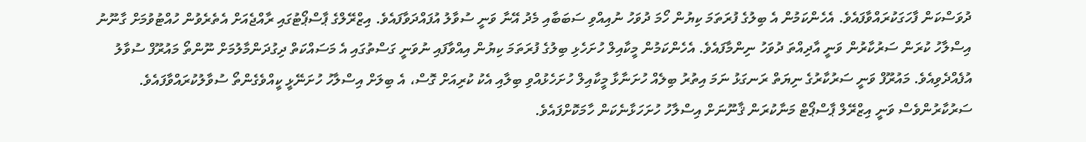ދުވަސްކަން ފާހަގަކުރައްވާފައެވެ. އެހެންކަމުން އެ ބިލުގެ ފުރަތަމަ ކިޔުން ހޯމަ ދުވަހު ނުއިއްވި ސަބަބާއި މެދު އޭނާ ވަނީ ސުވާލު އުފައްދަވާފައެވެ. އިޒްރޭލްގެ ޕާސްޕޯޓުގައި ރާއްޖެއަށް އެތެރެވުން ހުއްޓުވުމަށް ގާނޫނު އިސްލާހު ކުރަން ސަރުކާރުން ވަނީ އާދިއްތަ ދުވަހު ނިންމާފައެވެ. އެހެންކަމުން މީކާއިލް ހުށަހެޅި ބިލުގެ ފުރަތަމަ ކިޔުން އިއްވާފައި ނުވަނީ ގަސްތުގައި އެ މަސައްކަތް ދިގުދަންމާލުމަށް ނޫންތޯ މައުރޫފް ސުވާލު އުފެއްދެވިއެވެ. މައުރޫފް ވަނީ ސަރުކާރުގެ ނިޔަތް ރަނގަޅު ނަމަ އިތުރު ބިލެއް ހުށަނާޅާ މީކާއިލް ހުށަހެޅުއްވި ބިލާއި އެކު ކުރިއަށް ގޮސް، އެ ބިލަށް އިސްލާހު ހުށަނޭޅީ ކީއްވެގެންތޯ ސުވާލުކުރައްވާފައެވެ.
ސަރުކާރުންވެސް ވަނީ އިޒްރޭލް ޕާސްޕޯޓް މަނާކުރަން ޤާނޫނަށް އިސްލާހު ހުށަހަޅާނެކަން ހާމަކޮށްފައެވެ.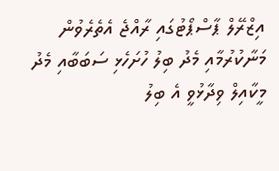އިޒްރޭލް ޕާސްޕޯޓުގައި ރާއްޖެ އެތެރެވުން މަނާކުރުމާއި މެދު ބިލު ހުށަހެޅި ސަބަބާއި މެދު މީކާއިލް ވިދާޅުވީ އެ ބިލު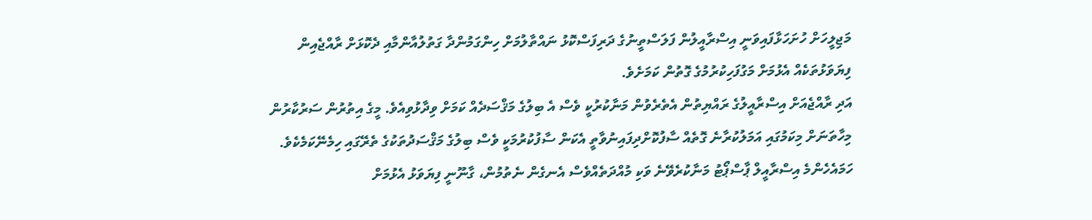މަޖިލީހަށް ހުށަހަޅާފައިވަނީ އިސްރާއީލުން ފަލަސްތީނުގެ ދަރިފަސްކޮޅު ނައްތާލުމަށް ހިންގަމުންދާ ގަތުލުއާންމާއި ދެކޮޅަށް ރާއްޖެއިން ފިޔަވަޅުތަކެއް އެޅުމަށް މަގުފަހިކުރުމުގެ ގޮތުން ކަމަށެވެ.
އަދި ރާއްޖެއަށް އިސްރާއީލުގެ ރައްޔިތުން އެތެރެވުން މަނާކުރުކީ ވެސް އެ ބިލުގެ މަޤްސަދެއް ކަމަށް ވިދާޅުވިއެވެ. މީގެ އިތުރުން ސަރުކާރުން މިހާތަނަށް މިކަމުގައި އަމަލުކުރާނެ ގޮތެއް ސާފުކޮށްދިފައިނުވާތީ އެކަން ސާފުކުރުމަކީ ވެސް ބިލުގެ މަޤްސަދުތަކުގެ ތެރޭގައި ހިމެނޭކަމެކެވެ. ހަމައެހެންމެ އިސްރާއީލް ޕާސްޕޯޓު މަނާކުރެވޭނެ ވަކި މުއްދަތެއްވެސް އެނގެން ނެތުމުން، ގާނޫނީ ފިޔަވަޅު އެޅުމަށް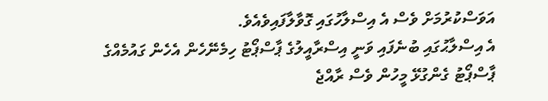އަވަސްކުރުމަށް ވެސް އެ އިސްލާހުގައި ގޮވާލާފައިވެއެވެ.
އެ އިސްލާޙުގައި ބުނެފައި ވަނީ އިސްރާއީލުގެ ޕާސްޕޯޓު ހިމެނޭހެން އެހެން ގައުމެއްގެ ޕާސްޕޯޓު ގެންގުޅޭ މީހުން ވެސް ރާއްޖެ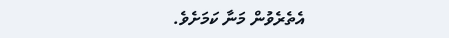އެތެރެވުން މަނާ ކަމަށެވެ.